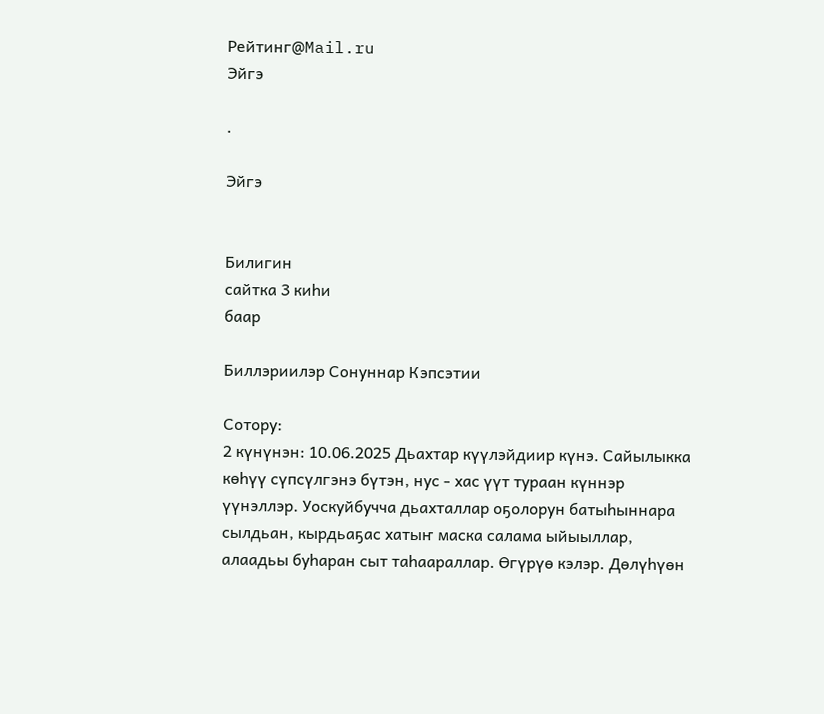Рейтинг@Mail.ru
Эйгэ

.

Эйгэ


Билигин
сайтка 3 киһи
баар

Биллэриилэр Сонуннар Кэпсэтии

Сотору:
2 күнүнэн: 10.06.2025 Дьахтар күүлэйдиир күнэ. Сайылыкка көһүү сүпсүлгэнэ бүтэн, нус - хас үүт тураан күннэр үүнэллэр. Уоскуйбучча дьахталлар оҕолорун батыһыннара сылдьан, кырдьаҕас хатыҥ маска салама ыйыыллар, алаадьы буһаран сыт таһаараллар. Өгүрүө кэлэр. Дөлүһүөн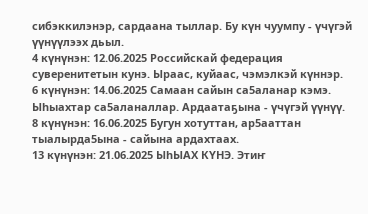сибэккилэнэр, сардаана тыллар. Бу күн чуумпу - үчүгэй үүнүүлээх дьыл.
4 күнүнэн: 12.06.2025 Российскай федерация суверенитетын кунэ. Ыраас, куйаас, чэмэлкэй күннэр.
6 күнүнэн: 14.06.2025 Самаан сайын са5аланар кэмэ. Ыhыахтар са5аланаллар. Ардаатаҕына - үчүгэй үүнүү.
8 күнүнэн: 16.06.2025 Бугун хотуттан, ар5ааттан тыалырда5ына - сайына ардахтаах.
13 күнүнэн: 21.06.2025 ЫhЫАХ КYНЭ. Этиҥ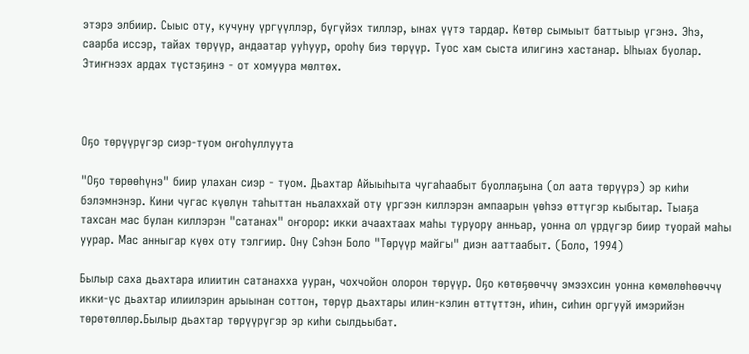этэрэ элбиир. Сыыс оту, кучуну үргүүллэр, бүгүйэх тиллэр, ынах үүтэ тардар. Көтөр сымыыт баттыыр үгэнэ. Эһэ, саарба иссэр, тайах төрүүр, андаатар ууһуур, ороһу биэ төрүүр. Туос хам сыста илигинэ хастанар. Ыһыах буолар. Этиҥнээх ардах түстэҕинэ - от хомуура мөлтөх.



Оҕо төрүүрүгэр сиэр-туом оҥоһуллуута

"Оҕо төрөөһүнэ" биир улахан сиэр - туом. Дьахтар Айыыһыта чугаһаабыт буоллаҕына (ол аата төрүүрэ) эр киһи бэлэмнэнэр. Кини чугас күөлүн таһыттан ньалаххай оту үргээн киллэрэн ампаарын үөһээ өттүгэр кыбытар. Тыаҕа тахсан мас булан киллэрэн "сатанах" оҥорор: икки ачаахтаах маһы туруору анньар, уонна ол үрдүгэр биир туорай маһы уурар. Мас анныгар күөх оту тэлгиир. Ону Сэһэн Боло "Төрүүр майгы" диэн ааттаабыт. (Боло, 1994)

Былыр саха дьахтара илиитин сатанахха ууран, чохчойон олорон төрүүр. Оҕо көтөҕөөччү эмээхсин уонна көмөлөһөөччү икки-үс дьахтар илиилэрин арыынан соттон, төрүр дьахтары илин-кэлин өттүттэн, иһин, сиһин оргууй имэрийэн төрөтөллөр.Былыр дьахтар төрүүрүгэр эр киһи сылдьыбат.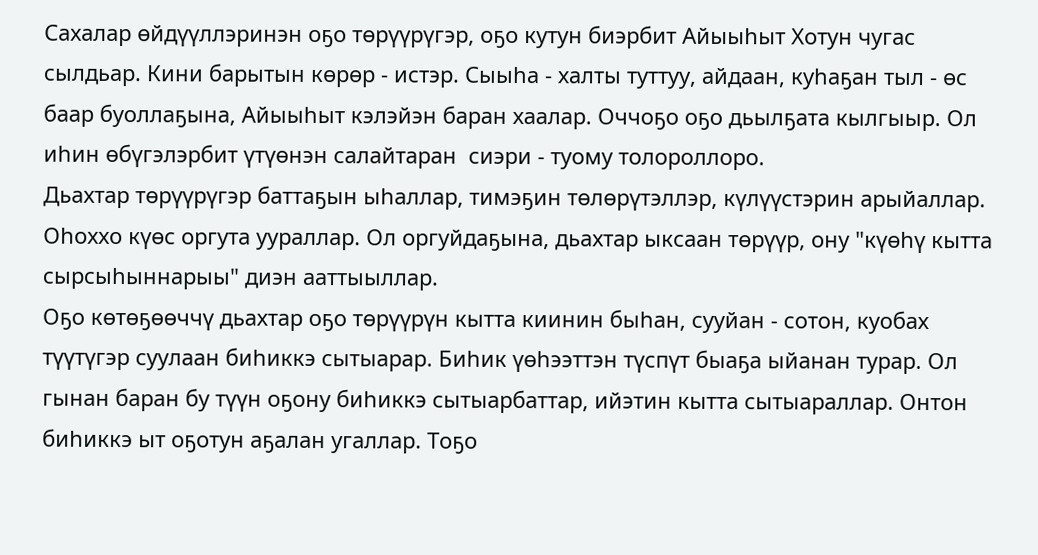Сахалар өйдүүллэринэн оҕо төрүүрүгэр, оҕо кутун биэрбит Айыыһыт Хотун чугас сылдьар. Кини барытын көрөр - истэр. Сыыһа - халты туттуу, айдаан, куһаҕан тыл - өс баар буоллаҕына, Айыыһыт кэлэйэн баран хаалар. Оччоҕо оҕо дьылҕата кылгыыр. Ол иһин өбүгэлэрбит үтүөнэн салайтаран  сиэри - туому толороллоро.
Дьахтар төрүүрүгэр баттаҕын ыһаллар, тимэҕин төлөрүтэллэр, күлүүстэрин арыйаллар. Оһоххо күөс оргута уураллар. Ол оргуйдаҕына, дьахтар ыксаан төрүүр, ону "күөһү кытта сырсыһыннарыы" диэн ааттыыллар.
Оҕо көтөҕөөччү дьахтар оҕо төрүүрүн кытта киинин быһан, сууйан - сотон, куобах түүтүгэр суулаан биһиккэ сытыарар. Биһик үөһээттэн түспүт быаҕа ыйанан турар. Ол гынан баран бу түүн оҕону биһиккэ сытыарбаттар, ийэтин кытта сытыараллар. Онтон биһиккэ ыт оҕотун аҕалан угаллар. Тоҕо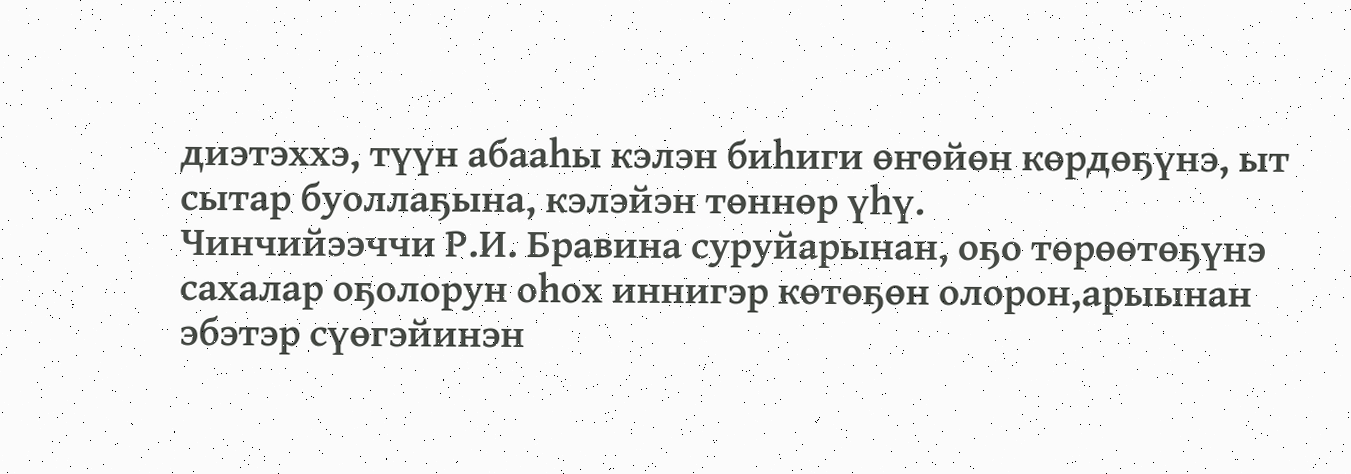диэтэххэ, түүн абааһы кэлэн биһиги өҥөйөн көрдөҕүнэ, ыт сытар буоллаҕына, кэлэйэн төннөр үһү.
Чинчийээччи Р.И. Бравина суруйарынан, оҕо төрөөтөҕүнэ сахалар оҕолорун оһох иннигэр көтөҕөн олорон,арыынан эбэтэр сүөгэйинэн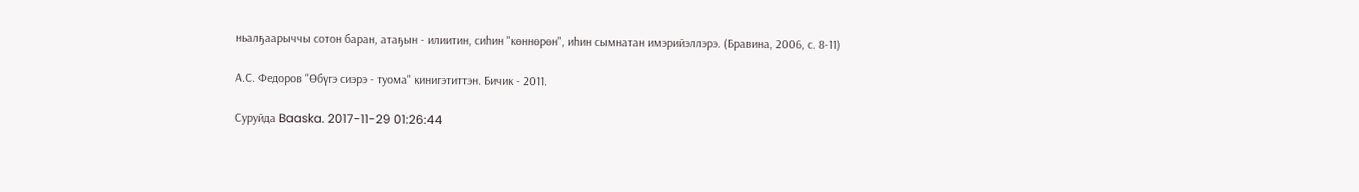ньалҕаарыччы сотон баран, атаҕын - илиитин, сиһин "көннөрөн", иһин сымнатан имэрийэллэрэ. (Бравина, 2006, с. 8-11)

А.С. Федоров "Өбүгэ сиэрэ - туома" кинигэтиттэн. Бичик - 2011.

Суруйда Baaska. 2017-11-29 01:26:44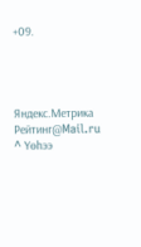+09.




Яндекс.Метрика Рейтинг@Mail.ru
^ Үөһээ